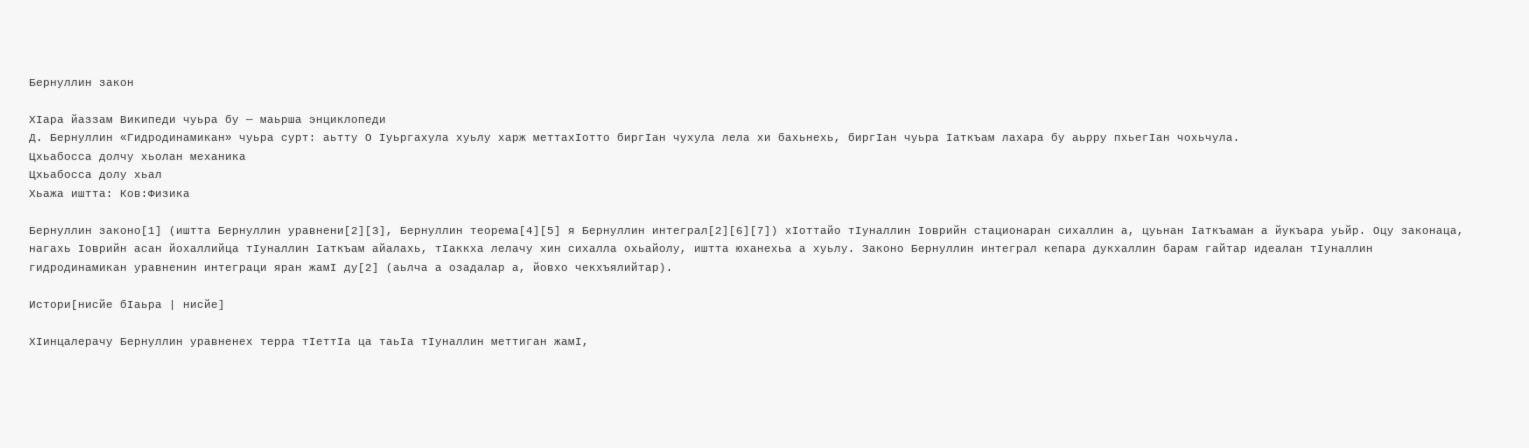Бернуллин закон

ХӀара йаззам Википеди чуьра бу — маьрша энциклопеди
Д. Бернуллин «Гидродинамикан» чуьра сурт: аьтту О Ӏуьргахула хуьлу харж меттахӀотто биргӀан чухула лела хи бахьнехь, биргӀан чуьра Ӏаткъам лахара бу аьрру пхьегӀан чохьчула.
Цхьабосса долчу хьолан механика
Цхьабосса долу хьал
Хьажа иштта: Ков:Физика

Бернуллин законо[1] (иштта Бернуллин уравнени[2][3], Бернуллин теорема[4][5] я Бернуллин интеграл[2][6][7]) хӀоттайо тӀуналлин Ӏоврийн стационаран сихаллин а, цуьнан Ӏаткъаман а йукъара уьйр. Оцу законаца, нагахь Ӏоврийн асан йохаллийца тӀуналлин Ӏаткъам айалахь, тӀаккха лелачу хин сихалла охьайолу, иштта юханехьа а хуьлу. Законо Бернуллин интеграл кепара дукхаллин барам гайтар идеалан тӀуналлин гидродинамикан уравненин интеграци яран жамӀ ду[2] (аьлча а озадалар а, йовхо чекхъялийтар).

Истори[нисйе бӀаьра | нисйе]

ХӀинцалерачу Бернуллин уравненех терра тӀеттӀа ца таьӀа тӀуналлин меттиган жамӀ,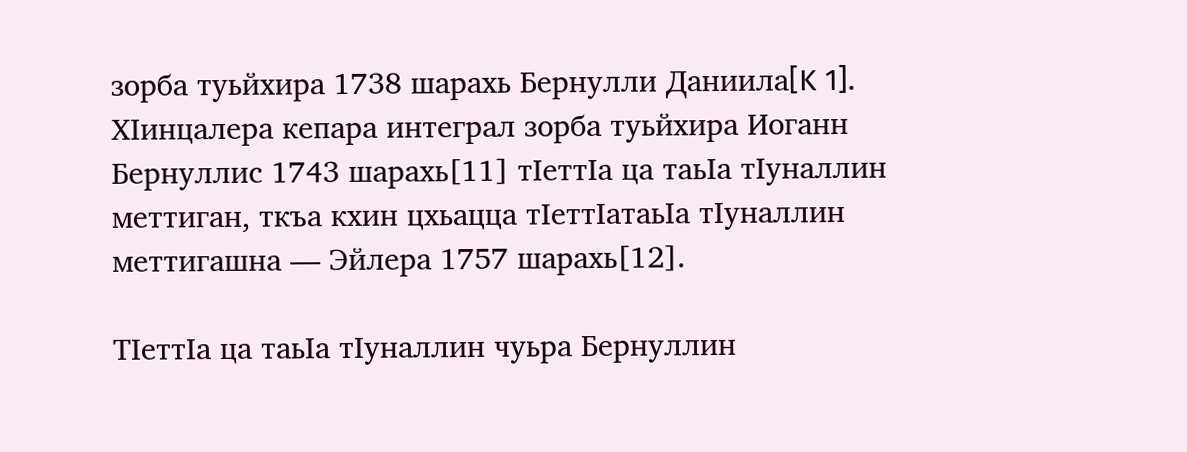зорба туьйхира 1738 шарахь Бернулли Даниила[K 1]. ХӀинцалера кепара интеграл зорба туьйхира Иоганн Бернуллис 1743 шарахь[11] тӀеттӀа ца таьӀа тӀуналлин меттиган, ткъа кхин цхьацца тӀеттӀатаьӀа тӀуналлин меттигашна — Эйлера 1757 шарахь[12].

ТӀеттӀа ца таьӀа тӀуналлин чуьра Бернуллин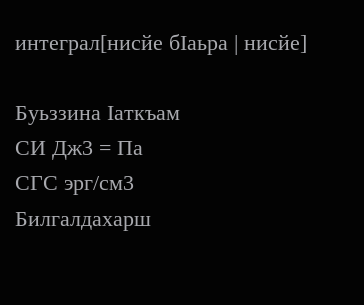интеграл[нисйе бӀаьра | нисйе]

Буьззина Ӏаткъам
СИ Дж3 = Па
СГС эрг/см3
Билгалдахарш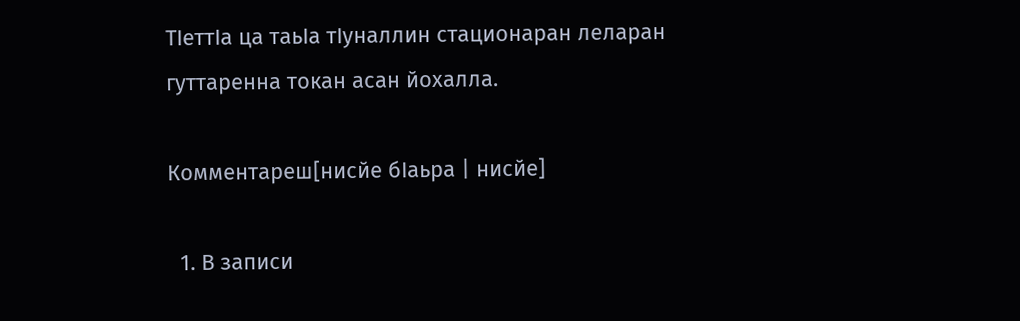ТӀеттӀа ца таьӀа тӀуналлин стационаран леларан гуттаренна токан асан йохалла.

Комментареш[нисйе бӀаьра | нисйе]

  1. В записи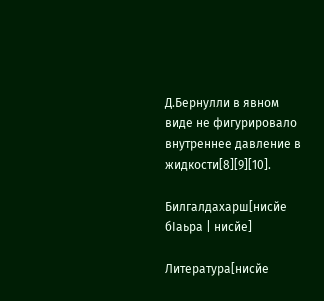Д.Бернулли в явном виде не фигурировало внутреннее давление в жидкости[8][9][10].

Билгалдахарш[нисйе бӀаьра | нисйе]

Литература[нисйе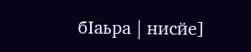бӀаьра | нисйе]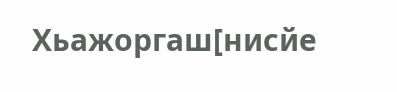Хьажоргаш[нисйе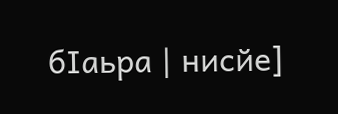бӀаьра | нисйе]